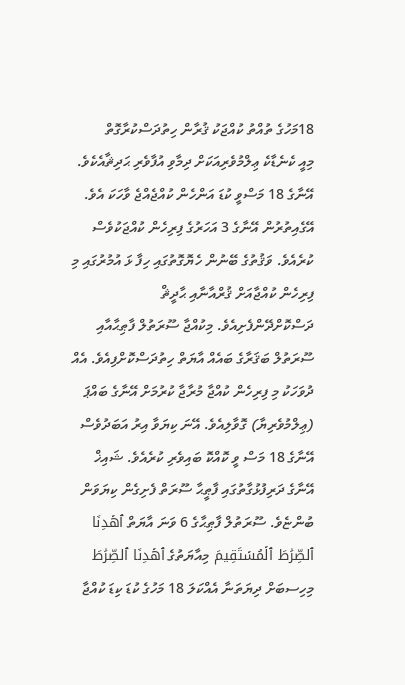18މަހުގެ ތުއްތު ކުއްޖަކު ޤުރާން ހިތުދަސްކުރާގޮތް
މިއީ ކެނެޑާކެ ޢިލްމުވެރިއަކަށް ދިމާވި އުފާވެރި ޙަދިޘާއެކެވެ. އޭނާގެ 18 މަސްވީ ކުޑަ އަންހެން ކުއްޖެއްޖެ ވާހަކަ އެވެ. އޭގެއިތުރުން އޭނާގެ 3 އަހަރުގެ ފިރިހެން ކުއްޖަކުވެސް ކުރެއެވެ. ވަޤުތުގެ ބޭނުން ހެޔޮގޮތުގައި ހިފާ ޅަ އުމުރުގައި މި ފިރިހެން ކުއްޖާއަށް ޤުރްއާނާއި ޙާދީޘް ދަސްކޮށްދޭންފެށިއެވެ. މިކުއްޖާ ސޫރަތުލް ފާޠިޙާއާއި ސޫރަތުލް ބަޤަރާގެ ބައެއް އާޔަތް ހިތުދަސްކޮށްފިއެވެ. އެއް ދުވަހަކު މި ފިރިހެން ކުއްޖާ މުރާޖާ ކުރުމަށް އޭނާގެ ބައްޕަ (ޢިލްމުވެރިޔާ) ގޮވާލިއެވެ. އޭނަ ކިޔަވާ އިރު އަބަދުވެސް އޭނާގެ 18 މަސް ވީ ކޮއްކޮ ބައިވެރި ކުރެއެވެ. ޝައިޚް އޭނާގެ ދަރިފުޅުގާތުގައި ފާޠީޙާ ސޫރަތް ފެށިގެން ކިޔަވަން ބުންޏެވެ. ސޫރަތުލް ފާޠިޙާގެ 6 ވަނަ އާޔަތް ٱهۡدِنَا ٱلصِّرَٰطَ ٱلۡمُسۡتَقِيمَ މިއާޔަތުގެ ٱهۡدِنَا ٱلصِّرَٰطَ މިހިސބަށް ދިޔަތަނާ އެއްކަލަ 18 މަހުގެ ކުޑަ ކިޑަ ކުއްޖާ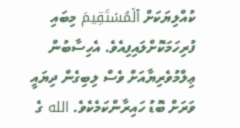ކުއްލިޔަކަށް ٱلۡمُسۡتَقِيمَ މިބައި ފުރިހަމަކޮށްލައިފިއެވެ. އެހިސާބުން  ޢިލްމުވެރިޔާއަށް ވެސް ލިބިގެން ދިޔައީ ވަރަށް ބޮޑު ހައިރާންކަމެކެވެ. الله ގެ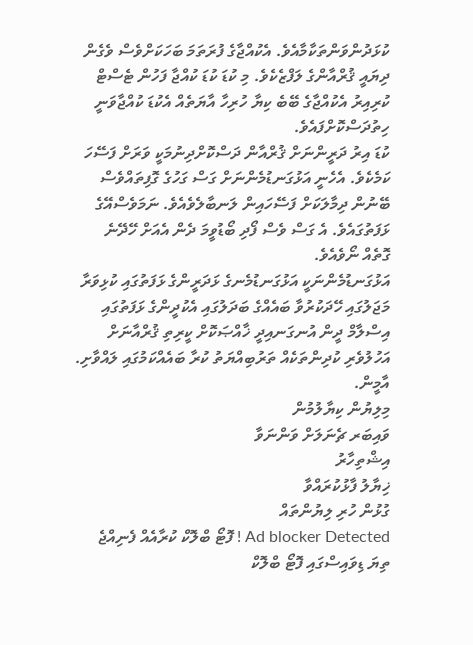ކުޅަދުންވަންތަކާމާއެވެ. އެކުއްޖާގެ ފުރަތަމަ ބަހަކަށްވެސް ވެގެން ދިޔައީ ޤުރްއާންގެ ލަފްޒެކެވެ. މި ކުޑަ ކުޑަ ކުއްޖާ ފަހުން ޓެސްޓް ކުރިއިރު އެކުއްޖާގެ ބޭބެ ކިޔާ ހުރިހާ އާޔަތެއް އެކުޑަ ކުއްޖާވަނީ ހިތުދަސްކޮށްފައެވެ.
ކުޑަ އިރު ދަރީންނަށް ޤުރްއާން ދަސްކޮށްދިނުމަކީ ވަރަށް ފަސޭހަ ކަމެކެވެ. އެހެނީ އަޅުގަނޑުމެންނަށް ގަސް ގަހުގެ ގޮފިތައްވެސް ބޭނުން ދިމާލަކަށް ފަސޭހައިން ލަނބާލެވެއެވެ. ނަމަވެސްއޭގެ ޅަފަތުގައެވެ. އެ ގަސް ވެސް ފޯދި ބޯޑުވީމަ ދެން އެއަށް ހޭދޭނެ ގޮތެއް ނޯވެއެވެ.
އަޅުގަނޑުމެންނަކީ އަޅުގަނޑުމެނގެ ޅަދަރީންގެ ޅަފަތުގައި ކުޅިވަރާ މަޖަލުގައި ހޭދަކުރުވާ ބައެއްގެ ބަދަލުގައި އެކުދީންގެ ޅަފަތުގައި އިސްލާމް ދީން އުނގަނއިދީ ޚާއްޞަކޮށް ކީރިތި ޤުރްއާނަށް އަހުލުވެރި ކުދިންތަކެއް ތަރުބިއްޔަތު ކުރާ ބައެއްކަމުގައި ލައްވާށި. އާމީން.
މިލިޔުން ކިޔާލުމުން
ވައިބަރ ޗެނަލަށް ވަންނަވާ
އިޝްތިހާރު
ޚިޔާލު ފާޅުކުރައްވާ
ގުޅުން ހުރި ލިޔުންތައް
Ad blocker Detected ! ފޮޓޯ ބްލޮކް ކުރާއެއް ފެނިއްޖެ
ތިޔަ ޑިވައިސްގައި ފޮޓޯ ބްލޮކް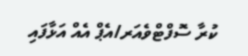ކުރާ ސޮފްޓްވެއަރ/އެޕް އެއް އަޅާފައި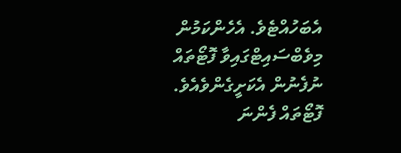އެބަހުއްޓެވެ. އެހެންކަމުން މިވެބްސައިޓްގައިވާ ފޮޓޯތައް ނުފެނުން އެކަށީގެންވެއެވެ. ފޮޓޯތައް ފެންނަ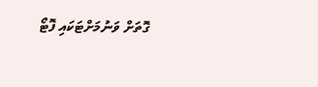ގޮތަށް ވަނުމަށްޓަކައި ފޮޓޯ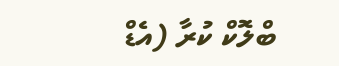ބްލޮކް ކުރާ (އެޑް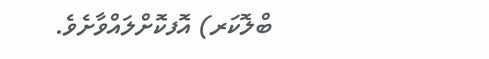ބްލޮކަރ) އޮފކޮށްލައްވާށެވެ.